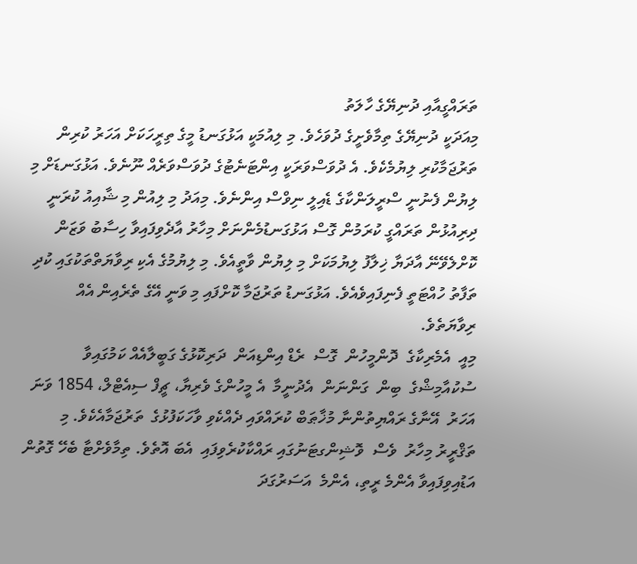ތަރައްގީއާއި ދުނިޔޭގެ ހާލަތު
މިއަދަކީ ދުނިޔޭގެ ތިމާވެށީގެ ދުވަހެވެ. މި ލިއުމަކީ އަޅުގަނޑު މީގެ ތިރީހަކަށް އަހަރު ކުރިން ތަރުޖަމާކުރި ލިޔުމެކެވެ. އެ ދުވަސްވަރަކީ އިންޓަނެޓުގެ ދުވަސްވަރެއް ނޫނެވެ. އަޅުގަނޑަށް މި ލިޔުން ފެނުނީ ސްރީލަންކާގެ ޑެއިލީ ނިވްސް އިންނެވެ. މިއަދު މި ލިއުން މި ޝާއިއު ކުރަނީ ދިރިއުޅުން ތަރައްގީ ކުރަމުން ގޮސް އަޅުގަނޑުމެންނަށް މިހާރު އާދެވިފައިވާ ހިސާބު ވަޒަން ކޮށްލެވޭނޭ އާދަޔާ ޚިލާފު ލިޔުމަކަށް މި ލިޔުން ވާތީއެވެ. މި ލިޔުމުގެ އެކި ރިވާޔަތްތަކުގައި ކުދި ތަފާތު ހުއްޓަތީ ފެނިފައިވެއެވެ. އަޅުގަނޑު ތަރުޖަމާ ކޮށްފައި މި ވަނީ އޭގެ ތެރެއިން އެއް ރިވާޔަތެވެ.
މިއީ  އެމެރިކާގެ  ދޮންމީހުން  ގޮސް  ރެޑް އިންޑިއަން  ދަރިކޮޅުގެ ގަބީލާއެއް ކަމުގައިވާ ސުކުއާމިޝްގެ  ބިން  ގަންނަން  އެދުނީމާ  އެ މީހުންގެ ވެރިޔާ، ޗީފް ސިއެޓްލް، 1854 ވަނަ  އަހަރު  އޭނާގެ ރައްޔިތުންނާ މުޚާޠަބް ކުރައްވައި ދެއްކެވި ވާހަކަފުޅުގެ  ތަރުޖަމާއެކެވެ. މި  ތަޤްރީރު މިހާރު  ވެސް  ވޮޝިންގޓަނުގައި ރައްކާކުރެވިފައި  އެބަ އޮތެވެ. ތިމާވެށްޓާ ބެހޭ ގޮތުން  އަޑުއިވިފައިވާ އެންމެ ރީތި، އެންމެ  އަސަރުގަދަ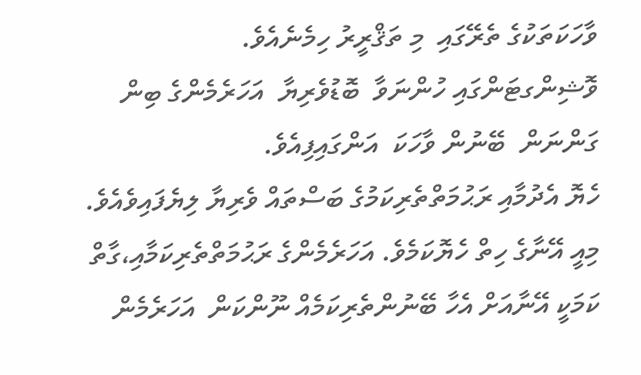ވާހަކަތަކުގެ ތެރޭގައި  މި ތަޤްރީރު ހިމެނެއެވެ.
ވޮޝިންގޓަންގައި ހުންނަވާ  ބޮޑުވެރިޔާ  އަހަރެމެންގެ ބިން  ގަންނަން  ބޭނުން ވާހަކަ  އަންގައިފިއެވެ.
ހެޔޮ އެދުމާއި ރަޙުމަތްތެރިކަމުގެ ބަސްތައް ވެރިޔާ ލިޔެފައިވެއެވެ. މިއީ އޭނާގެ ހިތް ހެޔޮކަމެވެ. އަހަރެމެންގެ ރަޙުމަތްތެރިކަމާއި،ގާތް ކަމަކީ އޭނާއަށް އެހާ ބޭނުންތެރިކަމެއް ނޫންކަން  އަހަރެމެން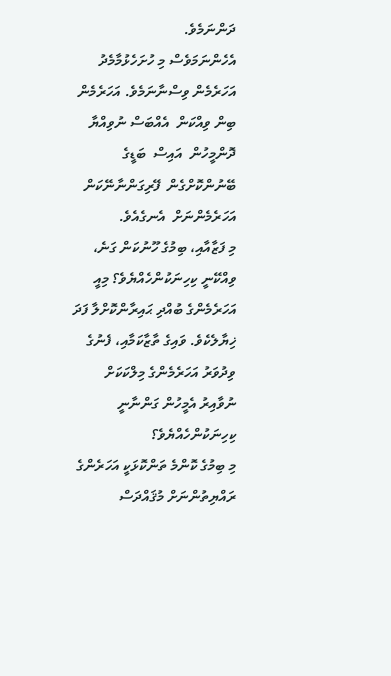ދަންނަމެވެ.
އެހެންނަމަވެސް މި ހުށަހެޅުމާމެދު އަހަރެމެން ވިސްނާނަމެވެ. އަހަރެމެން ބިން ވިއްކަން  އެއްބަސް ނުވިއްޔާ ދޮންމީހުން  އައިސް  ބަޑީގެ ބޭނުންކޮށްގެން  ފޭރިގަންނާނޭކަން  އަހަރެމެންނަށް  އެނގެއެވެ.
މި ފަޒާއާއި، ބިމުގެ ހޫނުކަން ގަނެ، ވިއްކޭނީ ކިހިނަކުންހެއްޔެވެ؟ މިއީ އަހަރެމެންގެ ބުއްދި ޙައިރާންކޮށްލާ ފަދަ ޚިޔާލެކެވެ. ވައިގެ ތާޒާކަމާއި، ފެނުގެ ވިދުވަރު އަހަރެމެންގެ މިލްކަކަށް ނުވާއިރު އެމީހުން ގަންނާނީ ކިހިނަކުންހެއްޔެވެ؟
މި ބިމުގެ ކޮންމެ ތަންކޮޅަކީ އަހަރެންގެ ރައްޔިތުންނަށް މުޤައްދަސް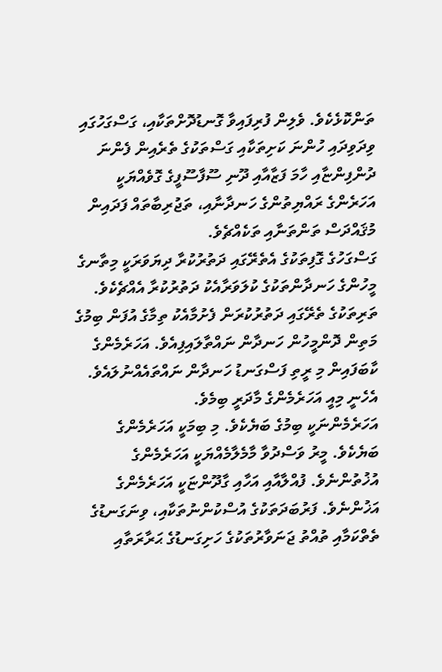ތަންކޮޅެކެވެ. ވެލިން ފުރިފައިވާ ގޮނޑުދޮށްތަކާއި، ގަސްގަހުގައި ވިދަވިދައި ހުންނަ ކަށިތަކާއި ގަސްތަކުގެ ތެރެއިން ފެންނަ ދުންފިންޏާއި ހާމަ ފަޒާއާއި ދޫނި ސޫފާސޫފީގެ ގޮވެއްޔަކީ އަހަރެންގެ ރައްޔިތުންގެ ހަނދާނާއި، ތަޖުރިބާތައް ފަދައިން މުޤައްދަސް ތަންތަނާއި ތަކެއްޗެވެ.
ގަސްގަހުގެ ގޮފިތަކުގެ އެތެރޭގައި ދަތުރުކުރާ ދިޔަވަރަކީ މިތާނގެ މީހުންގެ ހަނދާންތަކުގެ ކުލަވަރާއެކު ދަތުރުކުރާ އެއްޗެކެވެ.
ތަރިތަކުގެ ތެރޭގައި ދަތުރުކުރަން ފެށުމާއެކު ތިމާގެ އުފަން ބިމުގެ މަތިން ދޮންމީހުން ހަނދާން ނައްތާލައިފިއެވެ. އަހަރެމެންގެ ކާބަފައިން މި ރީތި ފަސްގަނޑު ހަނދާން ނައްތައެއްނުލައެވެ. އެހެނީ މިއީ އަހަރެމެންގެ މާދަރީ ބިމެވެ.
އަހަރެމެންނަކީ ބިމުގެ ބަޔެކެވެ. މި ބިމަކީ އަހަރެމެންގެ ބަޔެކެވެ. މީރު ވަސްދުވާ މާމެލާމެއްޔަކީ އަހަރެމެންގެ އުޚުތުންނެވެ. ފުއްލާއާއި އަހާއި ގާދޫންޏަކީ އަހަރެމެންގެ އަޚުންނެވެ. ފަރުބަދަތަކުގެ އުސްކުންނުތަކާއި، ވިނަގަނޑުގެ ތެތްކަމާއި ތުއްތު ޖަނަވާރުތަކުގެ ހަށިގަނޑުގެ ޙަރާރަތާއި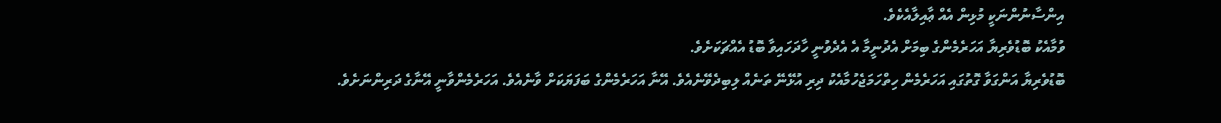އިންސާނުންނަކީ މުޅިން އެއް ޢާއިލާއެކެވެ.
ވުމާއެކު ބޮޑުވެރިޔާ އަހަރެމެންގެ ބިމަށް އެދުނީމާ އެ އެދެވުނީ ހާދަހައިވާ ބޮޑު އެއްޗަކަށެވެ.
ބޮޑުވެރިޔާ އަންގަވާ ގޮތުގައި އަހަރެމެން ހިތްހަމަޖެހުމާއެކު ދިރި އުޅޭނޭ ތަނެއް ލިބިދެވޭނެއެވެ. އޭނާ އަހަރެމެންގެ ބަފަޔަކަށް ވާނެއެވެ. އަހަރެމެންވާނީ އޭނާގެ ދަރިންނަށެވެ.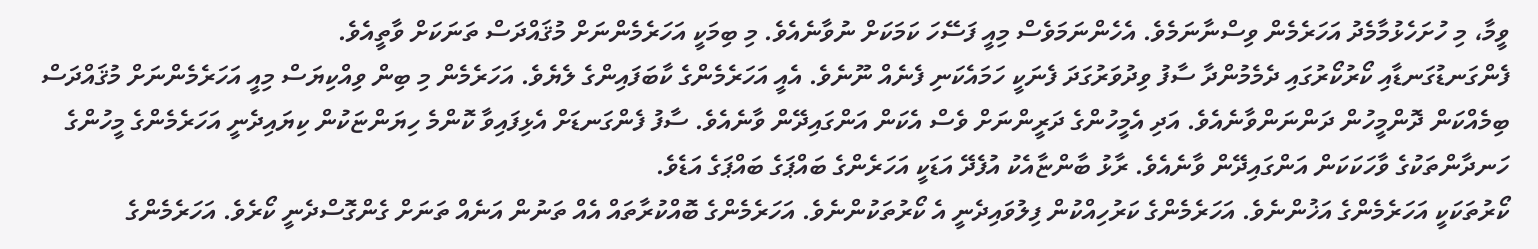ވީމާ، މި ހުށަހެޅުމާމެދު އަހަރެމެން ވިސްނާނަމެވެ. އެހެންނަމަވެސް މިއީ ފަސޭހަ ކަމަކަށް ނުވާނެއެވެ. މި ބިމަކީ އަހަރެމެންނަށް މުޤައްދަސް ތަނަކަށް ވާތީއެވެ.
ފެންގަނޑުގަނޑާއި ކޯރުކޯރުގައި ދެމެމުންދާ ސާފު ވިދުވަރުގަދަ ފެނަކީ ހަމައެކަނި ފެނެއް ނޫނެވެ. އެއީ އަހަރެމެންގެ ކާބަފައިންގެ ލެޔެވެ. އަހަރެމެން މި ބިން ވިއްކިޔަސް މިއީ އަހަރެމެންނަށް މުޤައްދަސް ބިމެއްކަން ދޮންމީހުން ދަންނަންވާނެއެވެ. އަދި އެމީހުންގެ ދަރީންނަށް ވެސް އެކަން އަންގައިދޭން ވާނެއެވެ. ސާފު ފެންގަނޑަށް އެޅިފައިވާ ކޮންމެ ހިޔަންޏަކުން ކިޔައިދެނީ އަހަރެމެންގެ މީހުންގެ ހަނދާންތަކުގެ ވާހަކަކަން އަންގައިދޭން ވާނެއެވެ. ރާޅު ބާންޏާއެކު އުފެދޭ އަޑަކީ އަހަރެންގެ ބައްޕަގެ ބައްޕަގެ އަޑެވެ.
ކޯރުތަކަކީ އަހަރެމެންގެ އަޚުންނެވެ. އަހަރެމެންގެ ކަރުހިއްކުން ފިލުވައިދެނީ އެ ކޯރުތަކުންނެވެ. އަހަރެމެންގެ ބޮއްކުރާތައް އެއް ތަނުން އަނެއް ތަނަށް ގެންގޮސްދެނީ ކޯރެވެ. އަހަރެމެންގެ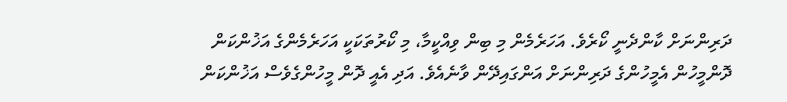ދަރިންނަށް ކާންދެނީ ކޯރެވެ. އަހަރެމެން މި ބިން ވިއްކީމާ، މި ކޯރުތަކަކީ އަހަރެމެންގެ އަޚުންކަން ދޮންމީހުން އެމީހުންގެ ދަރިންނަށް އަންގައިދޭން ވާނެއެވެ. އަދި އެއީ ދޮން މީހުންގެވެސް އަޚުންކަން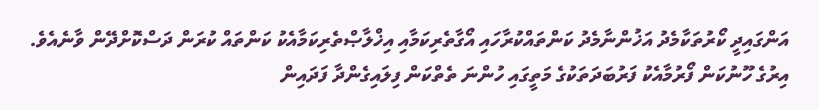އަންގައިދީ ކޯރުތަކާމެދު އަޚުންނާމެދު ކަންތައްކުރާހައި އޯގާތެރިކަމާއި އިޚްލާޞްތެރިކަމާއެކު ކަންތައް ކުރަން ދަސްކޮށްދޭން ވާނެއެވެ.
އިރުގެ ހޫނުކަން ފޯރުމާއެކު ފަރުބަދަތަކުގެ މަތީގައި ހުންނަ ތެތްކަން ފިލައިގެންދާ ފަދައިން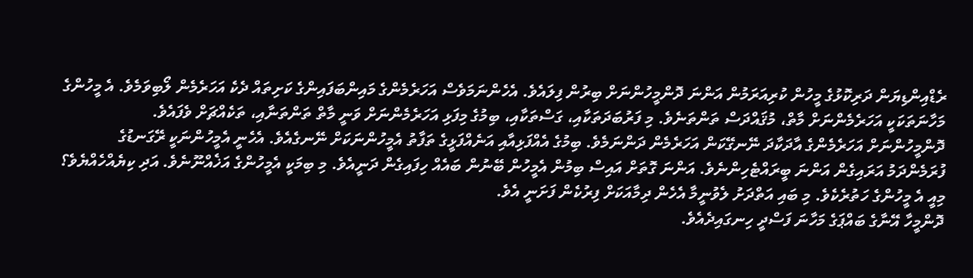ރެޑްއިންޑިޔަން ދަރިކޮޅުގެ މީހުން ކުރިއަރަމުން އަންނަ ދޮންމީހުންނަށް ބިރުން ފިލައެވެ. އެހެންނަމަވެސް އަހަރެމެންގެ މައިންބަފައިންގެ ކަށިތައް ދެކެ އަހަރެމެން ލޯބިވަމެވެ. އެ މީހުންގެ މަހާނަތަކަކީ އަހަރެމެންނަށް މާތް، މުޤައްދަސް ތަންތަނެވެ. މި ފަރުބަދަތަކާއި، ގަސްތަކާއި، ބިމުގެ މިފަޅި އަހަރެމެންނަށް ވަނީ މާތް ތަންތަނާއި، ތަކެއްޗަށް ވެފައެވެ.
ދޮންމީހުންނަށް އަހަރެމެންގެ އާދަކާދަ ނޭނގޭކަން އަހަރެމެން ދަންނަމެވެ. ބިމުގެ އެއްފަޅިއާއި އަނެއްފަޅީގެ ތަފާތު އެމީހުންނަކަށް ނޭނގެއެވެ. އެހެނީ އެމީހުންނަކީ ރޭގަނޑުގެ ފުރަމެންދަމު އަރައިގެން އަންނަ ބީރައްޓެހިންނެވެ. އަންނަ ގޮތަށް އައިސް ބިމުން އެމީހުން ބޭނުން ބައެއް ހިފައިގެން ދަނީއެވެ. މި ބިމަކީ އެމީހުންގެ އަޚެއްނޫނެވެ. އަދި ކިޔެއްހެއްޔެވެ؟ މިއީ އެ މީހުންގެ ހަތުރެކެވެ. މި ބައި އަތްދަށު ލެވުނީމާ އެހެން ދިމާއަކަށް ފިރުކެން ފަށަނީ އެވެ.
ދޮންމީހާ އޭނާގެ ބައްޕަގެ މަހާނަ ފަސްދީ ހިނގައިދެއެވެ.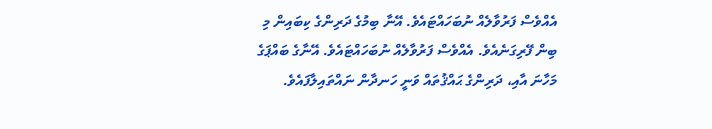އެއްވެސް ފަރުވާލެއް ނުބަހައްޓައެވެ. އޭނާ ބިމުގެ ދަރިންގެ ކިބައިން މި ބިން ފޭރިގަނެއެވެ. އެއްވެސް ފަރުވާލެއް ނުބަހައްޓައެވެ. އޭނާގެ ބައްޕަގެ މަހާނަ އާއި، ދަރިންގެ ޙައްޤުތައް ވަނީ ހަނދާން ނައްތައިލާފައެވެ.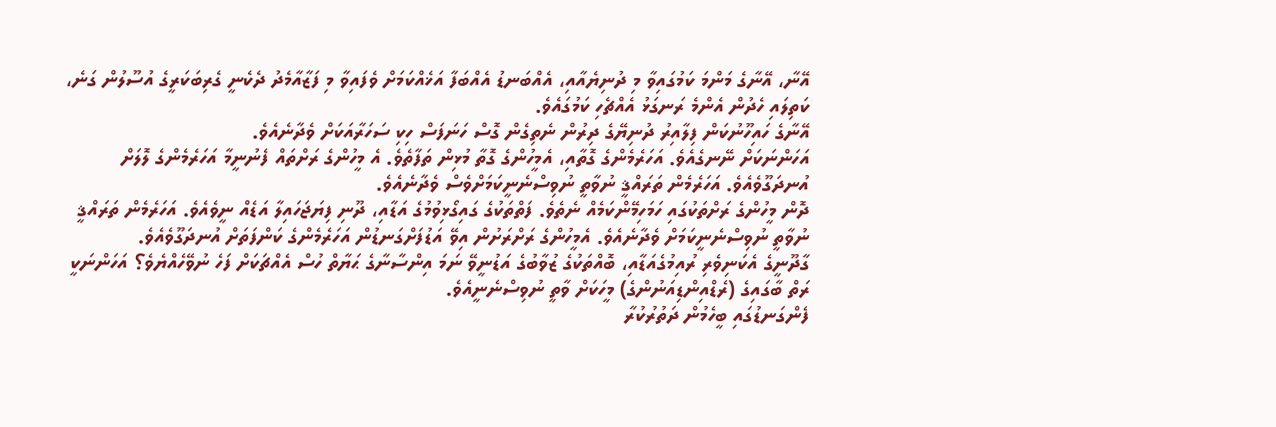އޭނާ، އޭނާގެ މަންމަ ކަމުގައިވާ މި ދުނިޔެއާއި، އެއްބަނޑު އެއްބަފާ އަޚެއްކަމަށް ވެފައިވާ މި ފަޒާއާމެދު ދެކެނީ ގެރިބަކަރީގެ އުސޫލުން ގަނެ، ކަތިލައި ހެދުން އެންމެ ރަނގަޅު އެއްޗެހި ކަމުގައެވެ.
އޭނާގެ ހައިހޫނުކަން ފިލާއިރު ދުނިޔޭގެ ދިރުން ނެތިގެން ގޮސް ހަނަފަސް ހިކި ސަހަރާއަކަށް ވެދާނެއެވެ.
އަހަންނަކަށް ނޭނގެއެވެ. އަހަރެމެންގެ ގޮތާއި، އެމީހުންގެ ގޮތާ މުޅިން ތަފާތެވެ. އެ މީހުންގެ ރަށްތައް ފެނުނީމާ އަހަރެމެންގެ ލޮލަށް އުނދަގޫވެއެވެ. އަހަރެމެން ތަރައްޤީ ނުވާތީ ނުވިސްނެނީކަމަށްވެސް ވެދާނެއެވެ.
ދޮން މީހުންގެ ރަށްތަކުގައި ހަމަހިމޭންކަމެއް ނެތެވެ. ފަތްތަކުގެ ގައިގޯޅިވުމުގެ އަޑާއި، ދޫނި ފިޔަޖަހައިލާ އަޑެއް ނީވެއެވެ. އަހަރެމެން ތަރައްޤީ ނުވާތީ ނުވިސްނެނީކަމަށް ވެދާނެއެވެ. އެމީހުންގެ ރަށްރަށުން އިވޭ އަޑުފަށްގަނޑުން އަހަރެމެންގެ ކަންފަތަށް އުނދަގޫވެއެވެ.
ގާދޫނީގެ އެކަނިވެރި ރުއިމުގެއަޑާއި، ބޮއްތަކުގެ ޒުވާބުގެ އަޑުނީވޭ ނަމަ އިންސާނާގެ ޙަޔާތް ހުސް އެއްޗަކަށް ފަހެ ނުވޭހެއްޔެވެ؟ އަހަންނަކީ ރަތް ބާގައިގެ (ރެޑްއިންޑިއަނުންގެ) މީހަކަށް ވާތީ ނުވިސްނެނީއެވެ.
ފެންގަނޑުގައި ބީހެމުން ދަތުރުކުރާ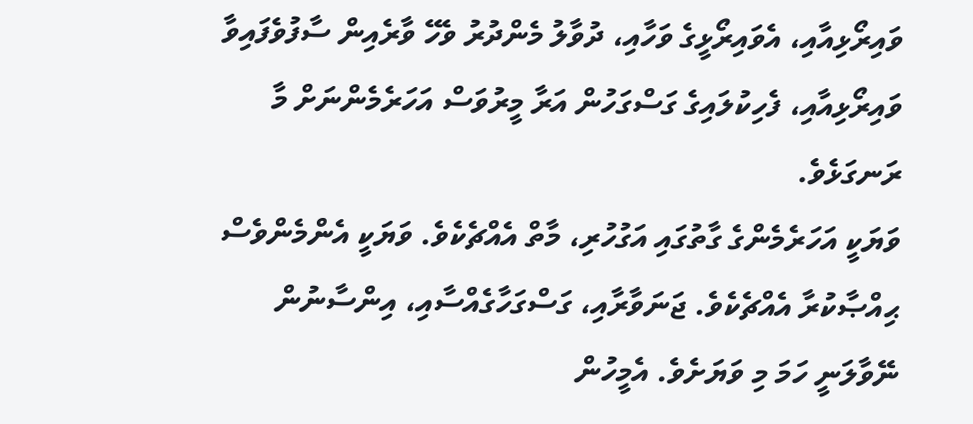ވައިރޯޅިއާއި، އެވައިރޯޅީގެ ވަހާއި، ދުވާލު މެންދުރު ވެހޭ ވާރެއިން ސާފުވެފައިވާ ވައިރޯޅިއާއި، ފެހިކުލައިގެ ގަސްގަހުން އަރާ މީރުވަސް އަހަރެމެންނަށް މާ ރަނގަޅެވެ.
ވަޔަކީ އަހަރެމެންގެ ގާތުގައި އަގުހުރި، މާތް އެއްޗެކެވެ. ވަޔަކީ އެންމެންވެސް ޙިއްޞާކުރާ އެއްޗެކެވެ. ޖަނަވާރާއި، ގަސްގަހާގެއްސާއި، އިންސާނުން ނޭވާލަނީ ހަމަ މި ވަޔަށެވެ. އެމީހުން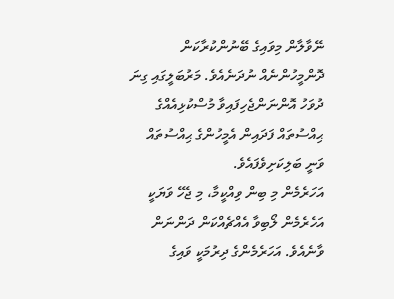ނޭވާލާން މިވައިގެ ބޭނުންކުރާކަން ދޮންމީހުންނެއް ނުދަނެއެވެ. މަރުބަލީގައި ގިނަ ދުވަހު އޮންނަންޖެހިފައިވާ މުސްކުޅިއެއްގެ ޙިއްސުތައް ފަދައިން އެމީހުންގެ ޙިއްސުތައް ވަނީ ބަލިކަށިވެފައެވެ.
އަހަރެމެން މި ބިން ވިއްކީމާ، މި ޖެހޭ ވަޔަކީ އަހެރެމެން ލޯބިވާ އެއްޗެއްކަން ދަންނަން ވާނެއެވެ. އަހަރެމެންގެ ދިރުމަކީ ވައިގެ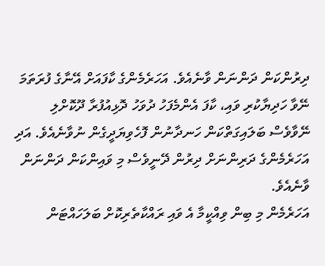ދިރުންކަން ދަންނަން ވާނެއެވެ. އަހަރެމެންގެ ކާފައަށް އޭނާގެ ފުރަތަމަ ނޭވާ ހަދިޔާކުރި ވައި، ކާފަ އެންމެފަހު ދުވަހު ދޮޅިއުފުރާ ދޫކޮށްލި ނޭވާވެސް ބަލައިގަތްކަން ހަނދާނުން ފޮހެވިޔަދީގެން ނުވާނެއެވެ. އަދި އަހަރެމެންގެ ދަރިންނަށް ދިރުން ދޭނީވެސް މި ވައިންކަން ދަންނަން ވާނެއެވެ.
އަހަރެމެން މި ބިން ވިއްކީމާ އެ ވައި ރައްކާތެރިކޮށް ބަލަހައްޓަން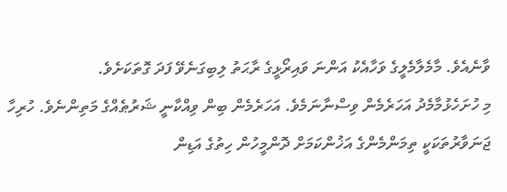ވާނެއެވެ. މާމެލާމެލީގެ ވަހާއެކު އަންނަ ވައިރޯޅީގެ ރާޙަތު ލިބިގަނެވޭ ފަދަ ގޮތަކަށެވެ.
މި ހުށަހެޅުމާމެދު އަހަރެމެން ވިސްނާނަމެވެ. އަހަރެމެން ބިން ވިއްކާނީ ޝަރުޠެއްގެ މަތިންނެވެ. ހުރިހާ ޖަނަވާރުތަކަކީ ތިމަންމެންގެ އަޚުންކަމަށް ދޮންމީހުން ހިތުގެ އަޑިން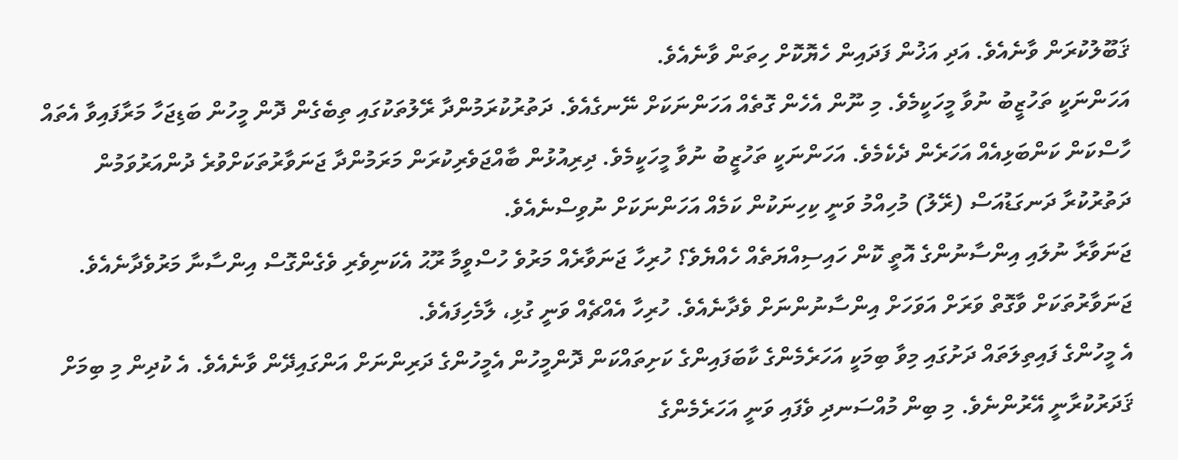ޤަބޫލުކުރަން ވާނެއެވެ. އަދި އަޚުން ފަދައިން ހެޔޮކޮށް ހިތަން ވާނެއެވެ.
އަހަންނަކީ ތަހުޒީބު ނުވާ މީހަކީމެވެ. މި ނޫން އެހެން ގޮތެއް އަހަންނަކަށް ނޭނގެއެވެ. ދަތުރުކުރަމުންދާ ރޭލުތަކުގައި ތިބެގެން ދޮން މީހުން ބަޑިޖަހާ މަރާފައިވާ އެތައް ހާސްކަން ކަންބަޅިއެއް އަހަރެން ދެކެމެވެ. އަހަންނަކީ ތަހުޒީބު ނުވާ މީހަކީމެވެ. ދިރިއުޅުން ބާއްޖަވެރިކުރަން މަރަމުންދާ ޖަނަވާރުތަކަށްވުރެ ދުންއަރުވަމުން ދަތުރުކުރާ ދަނގަޑުއަސް (ރޭލު) މުހިއްމު ވަނީ ކިހިނަކުން ކަމެއް އަހަންނަކަށް ނުވިސްނެއެވެ.
ޖަނަވާރާ ނުލައި އިންސާނުންގެ އޮތީ ކޮން ހައިސިއްޔަތެއް ހެއްޔެވެ؟ ހުރިހާ ޖަނަވާރެއް މަރުވެ ހުސްވީމާ ރޫޙު އެކަނިވެރި ވެގެންގޮސް އިންސާނާ މަރުވެދާނެއެވެ. ޖަނަވާރުތަކަށް ވާގޮތް ވަރަށް އަވަހަށް އިންސާނުންނަށް ވެދާނެއެވެ. ހުރިހާ އެއްޗެއް ވަނީ ގުޅި، ލާމެހިފައެވެ.
އެ މީހުންގެ ފައިތިލަތައް ދަށުގައި މިވާ ބިމަކީ އަހަރެމެންގެ ކާބަފައިންގެ ކަށިތައްކަން ދޮންމީހުން އެމީހުންގެ ދަރިންނަށް އަންގައިދޭން ވާނެއެވެ. އެ ކުދިން މި ބިމަށް ޤަދަރުކުރާނީ އޭރުންނެވެ. މި ބިން މުއްސަނދި ވެފައި ވަނީ އަހަރެމެންގެ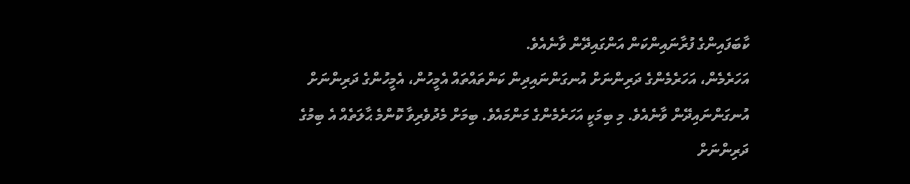ކާބަފައިންގެ ފުރާނައިންކަން އަންގައިދޭން ވާނެއެވެ.
އަހަރެމެން، އަހަރެމެންގެ ދަރިންނަށް އުނގަންނައިދިން ކަންތައްތައް އެމީހުން، އެމީހުންގެ ދަރިންނަށް އުނގަންނައިދޭން ވާނެއެވެ. މި ބިމަކީ އަހަރެމެންގެ މަންމައެވެ. ބިމަށް މެދުވެރިވާ ކޮންމެ ޙާލަތެއް އެ ބިމުގެ ދަރިންނަށް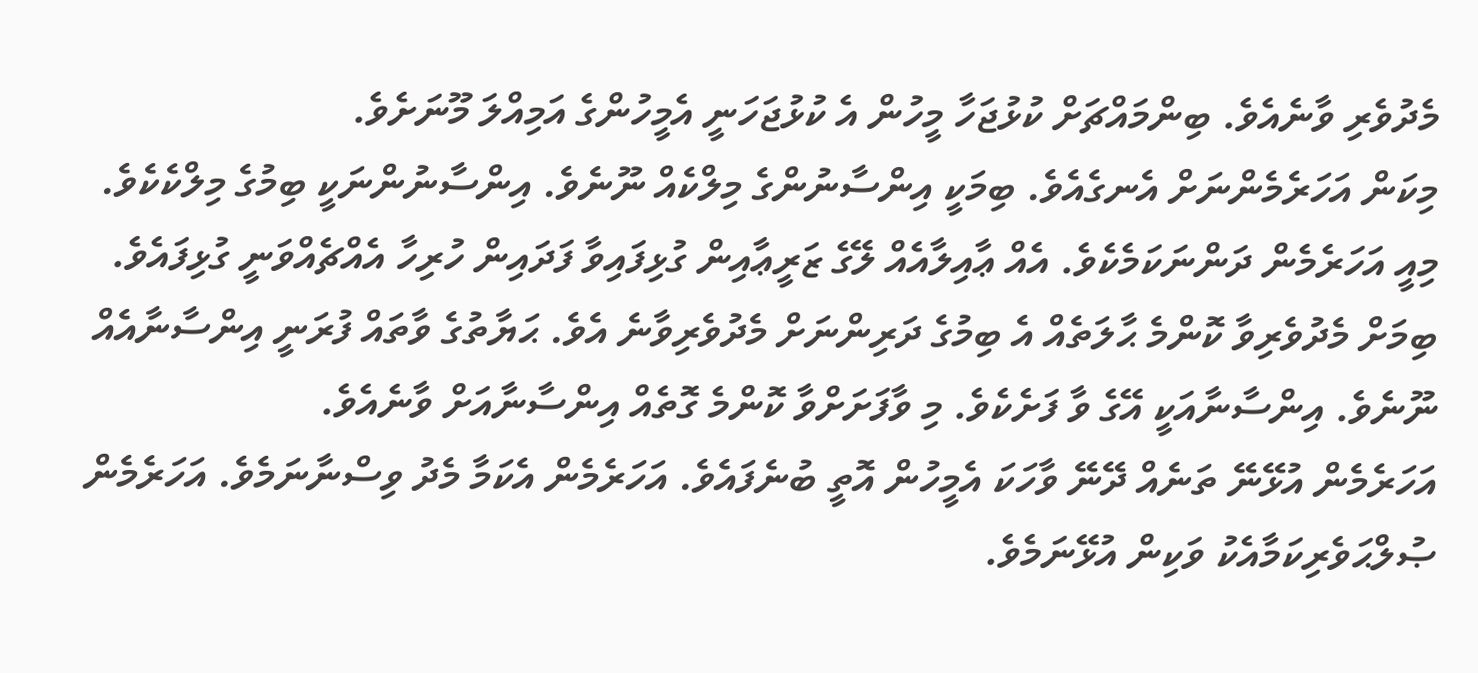މެދުވެރި ވާނެއެވެ. ބިންމައްޗަށް ކުޅުޖަހާ މީހުން އެ ކުޅުޖަހަނީ އެމީހުންގެ އަމިއްލަ މޫނަށެވެ.
މިކަން އަހަރެމެންނަށް އެނގެއެވެ. ބިމަކީ އިންސާނުންގެ މިލްކެއް ނޫނެވެ. އިންސާނުންނަކީ ބިމުގެ މިލްކެކެވެ. މިއީ އަހަރެމެން ދަންނަކަމެކެވެ. އެއް ޢާއިލާއެއް ލޭގެ ޒަރީޢާއިން ގުޅިފައިވާ ފަދައިން ހުރިހާ އެއްޗެއްވަނީ ގުޅިފައެވެ.
ބިމަށް މެދުވެރިވާ ކޮންމެ ޙާލަތެއް އެ ބިމުގެ ދަރިންނަށް މެދުވެރިވާނެ އެވެ. ޙަޔާތުގެ ވާތައް ފުރަނީ އިންސާނާއެއް ނޫނެވެ. އިންސާނާއަކީ އޭގެ ވާ ފަށެކެވެ. މި ވާފަށަށްވާ ކޮންމެ ގޮތެއް އިންސާނާއަށް ވާނެއެވެ.
އަހަރެމެން އުޅޭނޭ ތަނެއް ދޭނޭ ވާހަކަ އެމީހުން އޮތީ ބުނެފައެވެ. އަހަރެމެން އެކަމާ މެދު ވިސްނާނަމެވެ. އަހަރެމެން ޞުލްޙަވެރިކަމާއެކު ވަކިން އުޅޭނަމެވެ.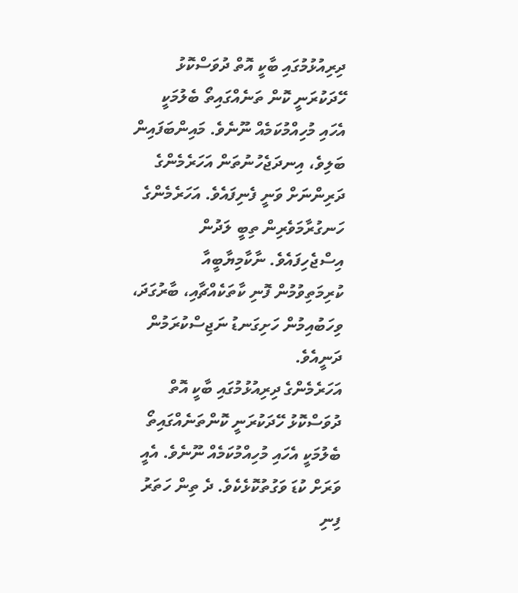ދިރިއުޅުމުގައި ބާކީ އޮތް ދުވަސްކޮޅު ހޭދަކުރަނީ ކޮން ތަނެއްގައިތޯ ބެލުމަކީ އެހައި މުހިއްމުކަމެއް ނޫނެވެ. މައިންބަފައިން ބަލިވެ، އިނދަޖެހުނުތަން އަހަރެމެންގެ ދަރިންނަށް ވަނީ ފެނިފައެވެ. އަހަރެމެންގެ ހަނގުރާމަވެރިން ތިބީ ލަދުން އިސްޖެހިފައެވެ. ނާކާމިޔާބީއާ ކުރިމަތިވުމުން ފޮނި ކާތަކެއްޗާއި، ބާރުގަދަ، ވިހަބުއިމުން ހަށިގަނޑު ނަޖިސްކުރަމުން ދަނީއެވެ.
އަހަރެމެންގެ ދިރިއުޅުމުގައި ބާކީ އޮތް ދުވަސްކޮޅު ހޭދަކުރަނީ ކޮންތަނެއްގައިތޯ ބެލުމަކީ އެހައި މުހިއްމުކަމެއް ނޫނެވެ. އެއީ ވަރަށް ކުޑަ ވަގުތުކޮޅެކެވެ. ދެ ތިން ހަތަރު ފިނި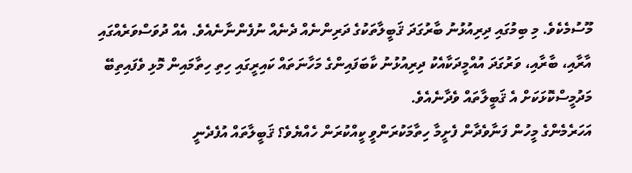މޫސުމެކެވެ. މި ބިމުގައި ދިރިއުޅުނު ބާރުގަދަ ޤަބީލާތަކުގެ ދަރިންނެއް ދެނެއް ނުފެންނާނެއެވެ. އެއް ދުވަސްވަރެއްގައި އާރާއި، ބާރާއި، ވަރުގަދަ އުއްމީދަކާއެކު ދިރިއުޅުނު ކާބަފައިންގެ މަހާނަތައް ކައިރީގައި ހިތި ހިތާމައިން މޮޅި ވެފައިތިބޭ މަދުމީސްކޮޅަކަށް އެ ޤަބީލާތައް ވެދާނެއެވެ.
އަހަރެމެންގެ މީހުން ފަނާވެދާން ފެށީމާ ހިތާމަކުރަންވީ ކީއްކުރަން ހެއްޔެވެ؟ ޤަބީލާތައް އުފެދެނީ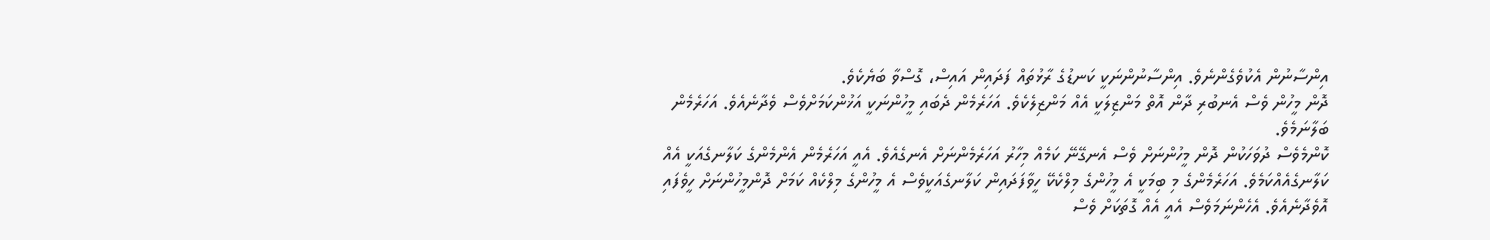އިންސާނުން އެކުވެގެންނެވެ. އިންސާނުންނަކީ ކަނޑުގެ ރާޅުތައް ފަދައިން އައިސް، ގޮސްވާ ބަޔެކެވެ.
ދޮން މީހުން ވެސް އެނބުރި ދާން އޮތް މަންޒިލަކީ އެއް މަންޒިލެކެވެ. އަހަރެމެން ދެބައި މީހުންނަކީ އަޚުންކަމަށްވެސް ވެދާނެއެވެ. އަހަރެމެން ބަލާނަމެވެ.
ކޮންމެވެސް ދުވަހަކުން ދޮން މީހުންނަށް ވެސް އެނގޭނޭ ކަމެއް މިހާރު އަހަރެމެންނަށް އެނގެއެވެ. އެއީ އަހަރެމެން އެންމެންގެ ކަލާނގެއަކީ އެއް ކަލާނގެއެއްކަމެވެ. އަހަރެމެންގެ މި ބިމަކީ އެ މީހުންގެ މިލްކެކޭ ހީވާފަދައިން ކަލާނގެއަކީވެސް އެ މީހުންގެ މިލްކެއް ކަމަށް ދޮންމީހުންނަށް ހީވެފައި އޮވެދާނެއެވެ. އެހެންނަމަވެސް އެއީ އެއް ގޮތަކަށް ވެސް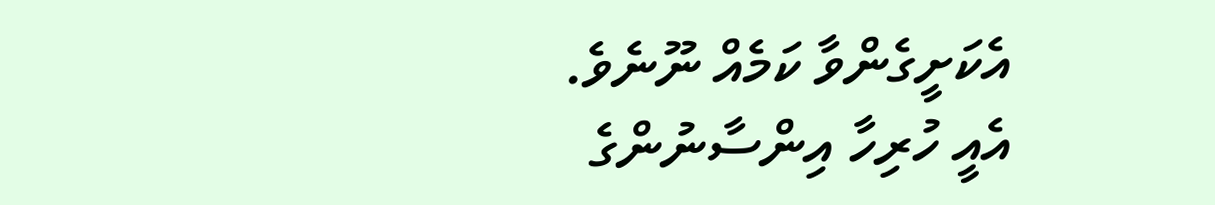އެކަށީގެންވާ ކަމެއް ނޫނެވެ.
އެއީ ހުރިހާ އިންސާނުންގެ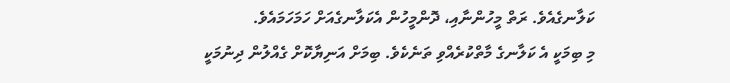ކަލާނގެއެވެ. ރަތް މީހުންނާއި، ދޮންމީހުން އެކަލާނގެއަށް ހަމަހަމައެވެ.
މި ބިމަކީ އެ ކަލާނގެ މާތްކުރެއްވި ތަނެކެވެ. ބިމަށް އަނިޔާކޮށް ގެއްލުން ދިނުމަކީ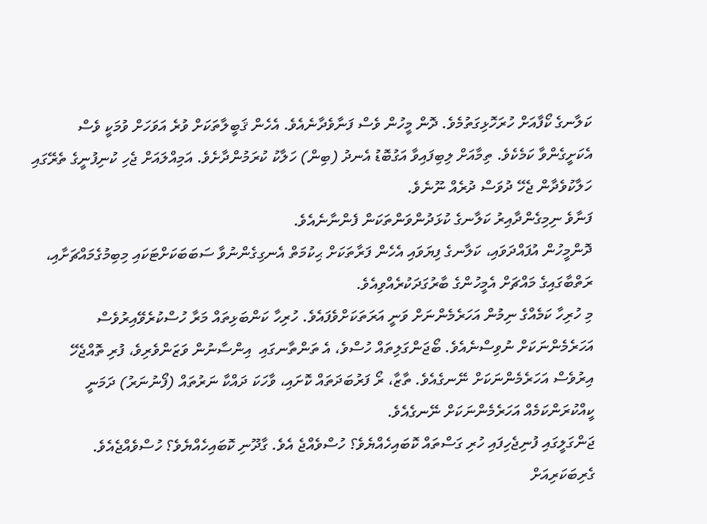ކަލާނގެ ކޯފާއަށް ހުރަހޮޅިގަތުމެވެ. ދޮން މީހުން ވެސް ފަނާވެދާނެއެވެ. އެހެން ޤަބީލާތަކަށް ވުރެ އަވަހަށް ވުމަކީ ވެސް އެކަށީގެންވާ ކަމެކެވެ. ތިމާއަށް ލިބިފައިވާ އަގުބޮޑު އެނދު (ބިން) ހަލާކު ކުރަމުންދާށެވެ. އަމިއްލައަށް ޖެހި ކުނިފުނީގެ ތެރޭގައި ހަލާކުވެދާން ޖެހޭ ދުވަސް ދުރެއް ނޫނެވެ.
ފަނާވެ ނިމިގެންދާއިރު ކަލާނގެ ކުޅަދުންވަންތަކަން ފެންނާނެއެވެ.
ދޮންމީހުން އުފައްދަވައި، ކަލާނގެ ފިޔަވައި އެހެން ފަރާތަކަށް ޙިކުމަތް އެނގިގެންނުވާ ސަބަބަކަށްޓަކައި މިބިމުގެމައްޗަށާއި، ރަތްބާގައިގެ މައްޗަށް އެމީހުންގެ ބާރުގަދަކުރެއްވިއެވެ.
މި ހުރިހާ ކަމެއްގެ ނިމުން އަހަރެމެންނަށް ވަނީ އަރަތަކަށްވެފައެވެ. ހުރިހާ ކަންބަޅިތައް މަރާ ހުސްކުރެވޭއިރުވެސް އަހަރެމެންނަކަށް ނުވިސްނެއެވެ. ބޯޖަންގަލިތައް ހުސްވެ، އެ ތަންތާނގައި  އިންސާނުން ވަޒަންވެރިވެ، ފުރި ތޮއްޖެހޭ އިރުވެސް އަހަރެމެންނަކަށް ނޭނގެއެވެ. ތާޒާ، ރޯ ފަރުބަދަތައް ކޮށައި، ވާހަކަ ދައްކާ ނަރުތައް (ފޯނުނަރު) ދަމަނީ ކީއްކުރަންކަމެއް އަހަރެމެންނަކަށް ނޭނގެއެވެ.
ޖަންގަލީގައި ފުނިޖެހިފައި ހުރި ގަސްތައް ކޮބައިހެއްޔެވެ؟ ހުސްވެއްޖެ އެވެ. ގާދޫނި ކޮބައިހެއްޔެވެ؟ ހުސްވެއްޖެއެވެ. ގެރިބަކަރިއަށް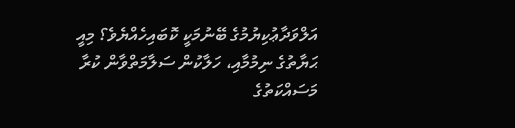އަލްވަދާޢުކިޔުމުގެ ބޭނުމަކީ ކޮބައިހެއްޔެވެ؟ މިއީ ޙަޔާތުގެ ނިމުމާއި، ހަލާކުން ސަލާމަތްވާން ކުރާ މަސައްކަތުގެ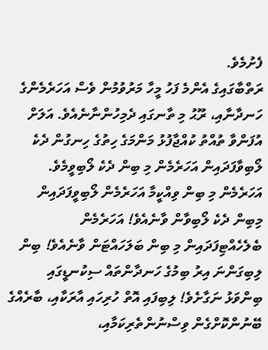ފެށުމެވެ.
ރަތްބާގައިގެ އެންމެ ފަހު މީހާ މަރުވުމުން ވެސް އަހަރެމެންގެ ހަނދާނާއި، ރޫޙު މި ތާނގައި ދެމިހުންނާނެއެވެ. އަލަށް އުފަންވާ ތުއްތު ކުއްޖާފުޅު މަންމަގެ ހިތުގެ ހިނގުން ދެކެ ލޯބިވާފަދައިން އަހަރެމެން މި ބިން ދެކެ ލޯބިވީމެވެ.
އަހަރެމެން މި ބިން ވިއްކީމާ އަހަރެމެން ލޯބިވީފަދައިން މިބިން ދެކެ ލޯބިވާން ވާނެއެވެ! އަހަރެމެން ބެލެހެއްޓިފަދައިން މި ބިން ބަލަހައްޓަން ވާނެއެވެ! ބިން ލިބިގަންނަ އިރު ބިމުގެ ހަނދާންތައް ސިކުނޑީގައި ބިންވަޅު ނަގާށެވެ! ލިބިފައި އޮތް ހުރިހައި އާރަކާއި، ބާރެއްގެ ބޭނުންކޮށްގެން ވިސްނުންތެރިކަމާއި،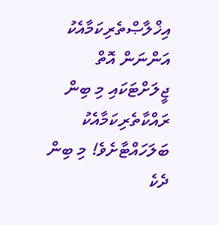އިޚްލާޞްތެރިކަމާއެކު އަންނަން އޮތް ޖީލަށްޓަކައި މި ބިން ރައްކާތެރިކަމާއެކު ބަލަހައްޓާށެވެ! މި ބިން ދެކެ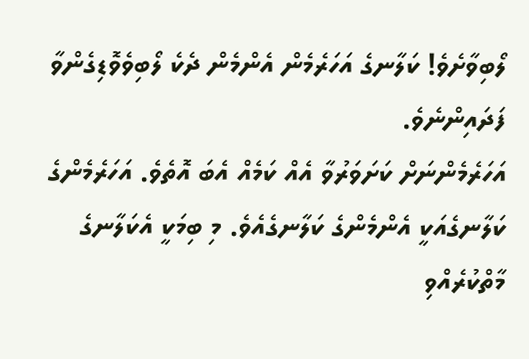ލޯބިވާށެވެ! ކަލާނގެ އަހަރެމެން އެންމެން ދެކެ ލޯބިވެވޮޑިގެންވާ ފަދައިންނެވެ.
އަހަރެމެންނަށް ކަށަވަރުވާ އެއް ކަމެއް އެބަ އޮތެވެ. އަހަރެމެންގެ ކަލާނގެއަކީ އެންމެންގެ ކަލާނގެއެވެ. މި ބިމަކީ އެކަލާނގެ މާތްކުރެއްވި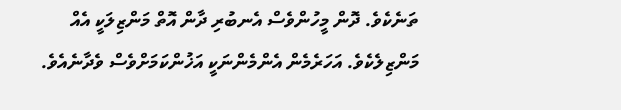ތަނެކެވެ. ދޮން މީހުންވެސް އެނބުރި ދާން އޮތް މަންޒިލަކީ އެއް މަންޒިލެކެވެ. އަހަރެމެން އެންމެންނަކީ އަޚުންކަމަށްވެސް ވެދާނެއެވެ.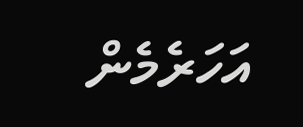އަހަރެމެން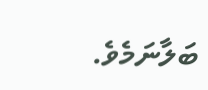ބަލާނަމެވެ.